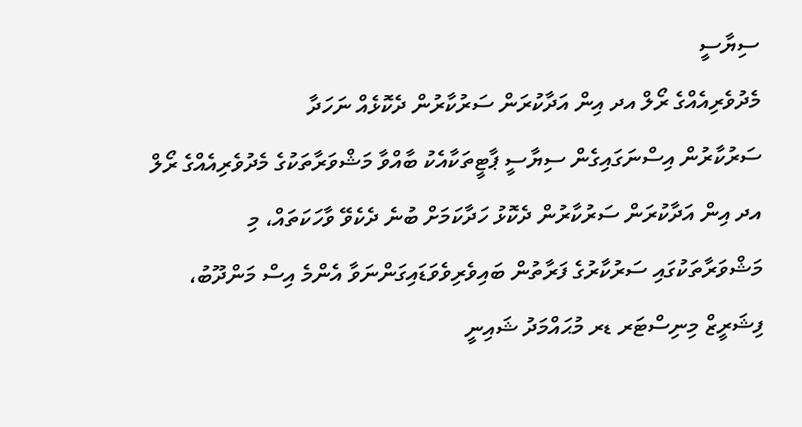ސިޔާސީ
މެދުވެރިއެއްގެ ރޯލް އދ އިން އަދާކުރަން ސަރުކާރުން ދެކޮޅެއް ނަހަދާ
ސަރުކާރުން އިސްނަގައިގެން ސިޔާސީ ޕާޓީތަކާއެކު ބާއްވާ މަޝްވަރާތަކުގެ މެދުވެރިއެއްގެ ރޯލް އދ އިން އަދާކުރަން ސަރުކާރުން ދެކޮޅު ހަދާކަމަށް ބުނެ ދެކެވޭ ވާހަކަތައް، މި މަޝްވަރާތަކުގައި ސަރުކާރުގެ ފަރާތުން ބައިވެރިވެވަޑައިގަންނަވާ އެންމެ އިސް މަންދޫބު، ފިޝަރީޒް މިނިސްޓަރ ޑރ މުޙައްމަދު ޝައިނީ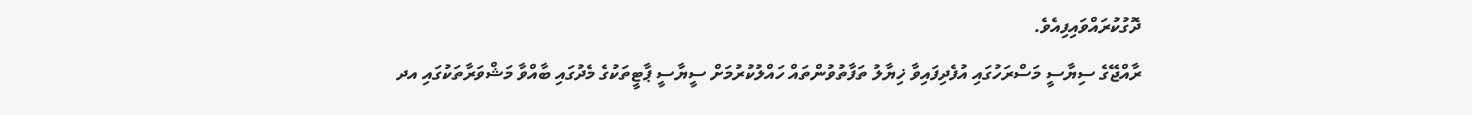ދޮގުކުރައްވައިފިއެވެ.
ރާއްޖޭގެ ސިޔާސީ މަސްރަހުގައި އުފެދިފައިވާ ޚިޔާލު ތަފާތުވުންތައް ހައްލުކުރުމަށް ސީޔާސީ ޕާޓީތަކުގެ މެދުގައި ބާއްވާ މަޝްވަރާތަކުގައި އދ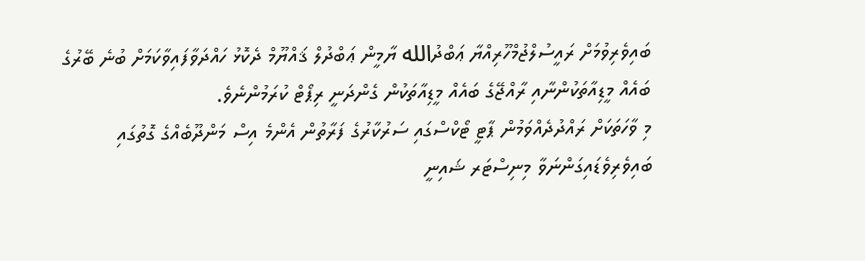ބައިވެރިވުމަށް ރައީސުލްޖުމްހޫރިއްޔާ ޢަބްދުالله ޔާމީން ޢަބްދުލް ޤައްޔޫމް ދެކޮޅު ހައްދަވާފައިވާކަމަށް ބުނެ ބޭރުގެ ބައެއް މީޑިއާތަކުންނާއި ރާއްޖޭގެ ބައެއް މީޑިއާތަކުން ގެންދަނީ ރިޕޯޓް ކުރަމުންނެވެ.
މި ވާހަތަކަށް ރައްދުދެއްވަމުން ޕާޓީ ޓޯކްސްގައި ސަރުކާރުގެ ފަރާތުން އެންމެ އިސް މަންދޫބެއްގެ ގޮތުގައި ބައިވެރިވެޑައިގަންނަވާ މިނިސްޓަރ ޝައިނީ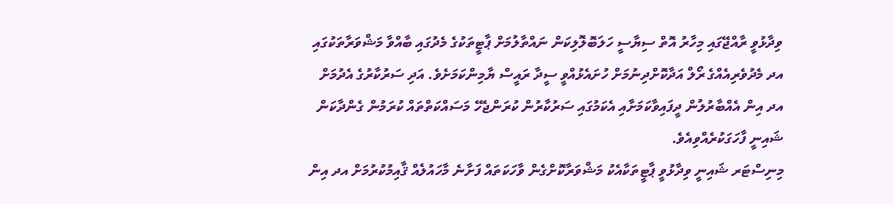ވިދާޅުވީ ރާއްޖޭގައި މިހާރު އޮތް ސިޔާސީ ހަލަބޮލޮލިކަން ނައްތާލުމަށް ޕާޓީތަކުގެ މެދުގައި ބާއްވާ މަޝްވަރާތަކުގައި އދ މެދުވެރިއެއްގެ ރޯލް އަދާކޮށްދިނުމަށް ހުށައެޅުއްވީ ސީދާ ރައީސް ޔާމިންކަމަށެވެ. އަދި ސަރުކާރުގެ އެދުމަށް އދ އިން އެއްބާރުލުން ދީފައިވާކަމަށާއި އެކަމުގައި ސަރުކާރުން ކުރަންޖެހޭ މަސައްކަތްތައް ކުރަމުން ގެންދާކަން ޝައިނީ ފާހަގަކުރެއްވިއެވެ.
މިނިސްޓަރ ޝައިނީ ވިދާޅުވީ ޕާޓީތަކާއެކު މަޝްވަރާކޮށްގެން ވާހަކަތައް ފަށާނެ މާހައުލެއް ޤާއިމުކުރުމަށް އދ އިން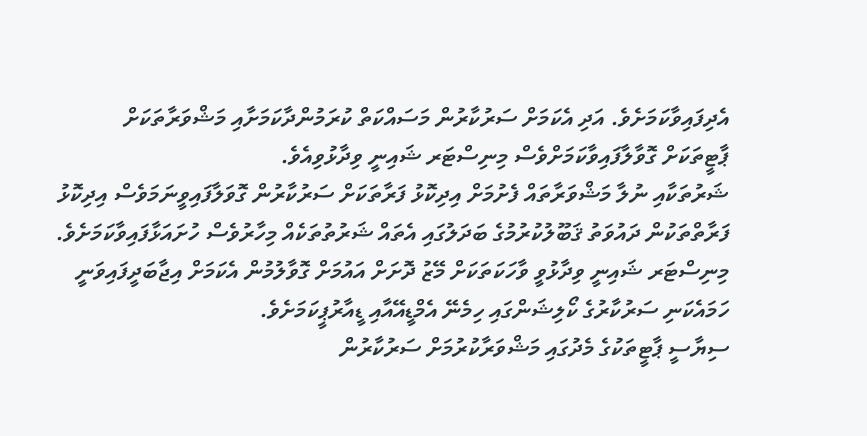އެދިފައިވާކަމަށެވެ. އަދި އެކަމަށް ސަރުކާރުން މަސައްކަތް ކުރަމުންދާކަމަށާއި މަޝްވަރާތަކަށް ޕާޓީތަކަށް ގޮވާލާފައިވާކަމަށްވެސް މިނިސްޓަރ ޝައިނީ ވިދާޅުވިއެވެ.
ޝަރުތަކާއި ނުލާ މަޝްވަރާތައް ފެށުމަށް އިދިކޮޅު ފަރާތަކަށް ސަރުކާރުން ގޮވަލާފައިވީނަމަވެސް އިދިކޮޅު ފަރާތްތަކުން ދައުވަތު ޤަބޫލުކުރުމުގެ ބަދަލުގައި އެތައް ޝަރުތުތަކެއް މިހާރުވެސް ހުށައަޅާފައިވާކަމަށެވެ. މިނިސްޓަރ ޝައިނީ ވިދާޅުވީ ވާހަކަތަކަށް މޭޒު ދޮށަށް އައުމަށް ގޮވާލުމުން އެކަމަށް އިޖާބަދީފައިވަނީ ހަމައެކަނި ސަރުކާރުގެ ކޯލިޝަންގައި ހިމެނޭ އެމްޑީއޭއާއި ޑީއާރުޕީކަމަށެވެ.
ސިޔާސީ ޕާޓީތަކުގެ މެދުގައި މަޝްވަރާކުރުމަށް ސަރުކާރުން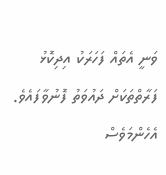ވަނީ އެތައް ފަހަރަކު އިދިކޮޅު ފަރާތްތަކަށް ދައުވަތު ފޮނުވާފައެވެ. އެހެންމަވެސް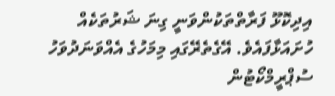އިދިކޮޅޫ ފަރާތްތަކުންވަނީ ގިނަ ޝަރުތަކެއް ހުށައަޅާފައެވެ. އޭގެތެރޭގައި މިމަހުގެ އެއްވަނަދުވަހު ސުޕްރީމްކޯޓުން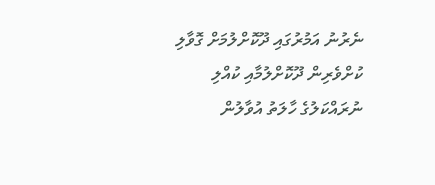ނެރުނު އަމުރުގައި ދޫކޮށްލުމަށް ގޮވާލި ކުށްވެރިން ދޫކޮށްލުމާއި ކުއްލި ނުރައްކަލުގެ ހާލަތު އުވާލުން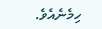ހިމެނެއެވެ.